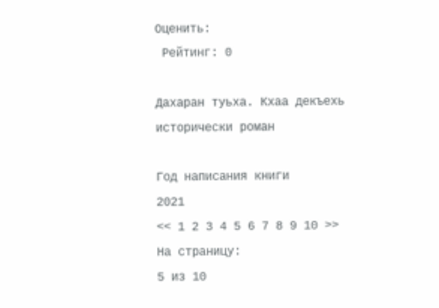Оценить:
 Рейтинг: 0

Дахаран туьха. Кхаа декъехь исторически роман

Год написания книги
2021
<< 1 2 3 4 5 6 7 8 9 10 >>
На страницу:
5 из 10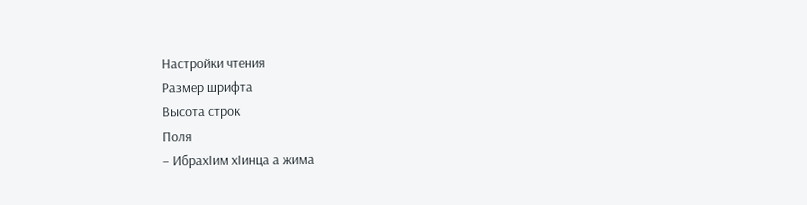Настройки чтения
Размер шрифта
Высота строк
Поля
– ИбрахIим хIинца а жима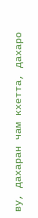ву, дахаран чам кхетта, дахаро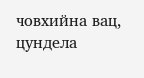човхийна вац, цундела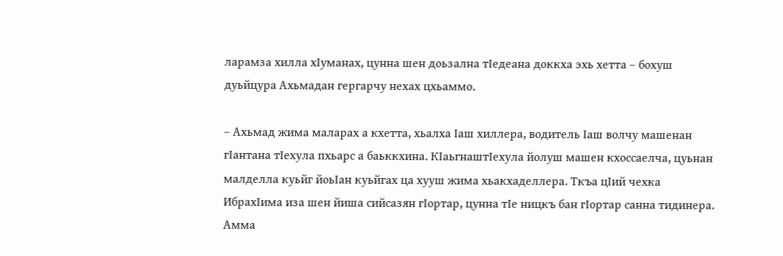ларамза хилла хIуманах, цунна шен доьзална тIедеана доккха эхь хетта – бохуш дуьйцура Ахьмадан гергарчу нехах цхьаммо.

– Ахьмад жима маларах а кхетта, хьалха Iаш хиллера, водитель Iаш волчу машенан гIантана тIехула пхьарс а баьккхина. КIаьгнаштIехула йолуш машен кхоссаелча, цуьнан малделла куьйг йоьIан куьйгах ца хууш жима хьакхаделлера. Ткъа цIий чехка ИбрахIима иза шен йиша сийсазян гIортар, цунна тIе ницкъ бан гIортар санна тидинера. Амма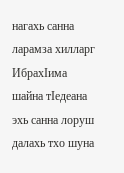нагахь санна ларамза хилларг ИбрахIима шайна тIедеана эхь санна лоруш далахь тхо шуна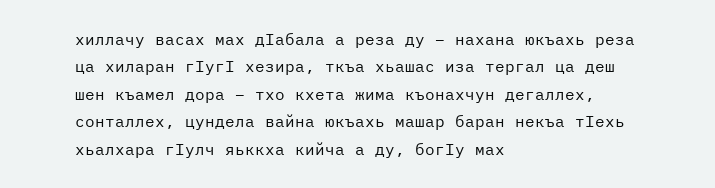хиллачу васах мах дIабала а реза ду – нахана юкъахь реза ца хиларан гIугI хезира, ткъа хьашас иза тергал ца деш шен къамел дора – тхо кхета жима къонахчун дегаллех, сонталлех, цундела вайна юкъахь машар баран некъа тIехь хьалхара гIулч яьккха кийча а ду, богIу мах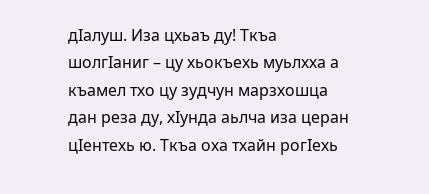дIалуш. Иза цхьаъ ду! Ткъа шолгIаниг – цу хьокъехь муьлхха а къамел тхо цу зудчун марзхошца дан реза ду, хIунда аьлча иза церан цIентехь ю. Ткъа оха тхайн рогIехь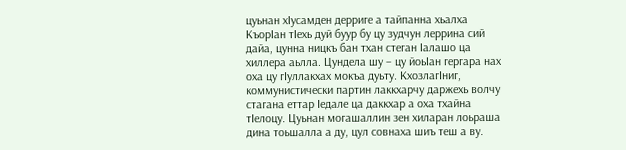цуьнан хIусамден дерриге а тайпанна хьалха КъорIан тIехь дуй буур бу цу зудчун леррина сий дайа, цунна ницкъ бан тхан стеган Iалашо ца хиллера аьлла. Цундела шу – цу йоьIан гергара нах оха цу гIуллакхах мокъа дуьту. КхозлагIниг, коммунистически партин лаккхарчу даржехь волчу стагана еттар Iедале ца даккхар а оха тхайна тIелоцу. Цуьнан могашаллин зен хиларан лоьраша дина тоьшалла а ду, цул совнаха шиъ теш а ву.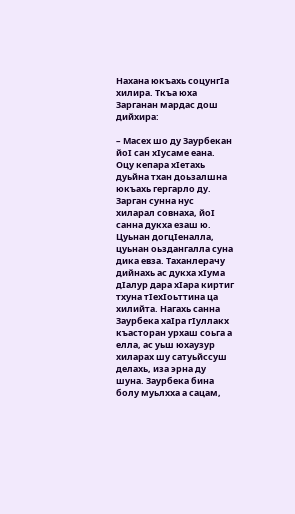Нахана юкъахь соцунгIа хилира. Ткъа юха Зарганан мардас дош дийхира:

– Масех шо ду Заурбекан йоI сан хIусаме еана. Оцу кепара хIетахь дуьйна тхан доьзалшна юкъахь гергарло ду. Зарган сунна нус хиларал совнаха, йоI санна дукха езаш ю. Цуьнан догцIеналла, цуьнан оьздангалла суна дика евза. Таханлерачу дийнахь ас дукха хIума дIалур дара хIара киртиг тхуна тIехIоьттина ца хилийта. Нагахь санна Заурбека хаIра гIуллакх къасторан урхаш соьга а елла, ас уьш юхаузур хиларах шу сатуьйссуш делахь, иза эрна ду шуна. Заурбека бина болу муьлхха а сацам,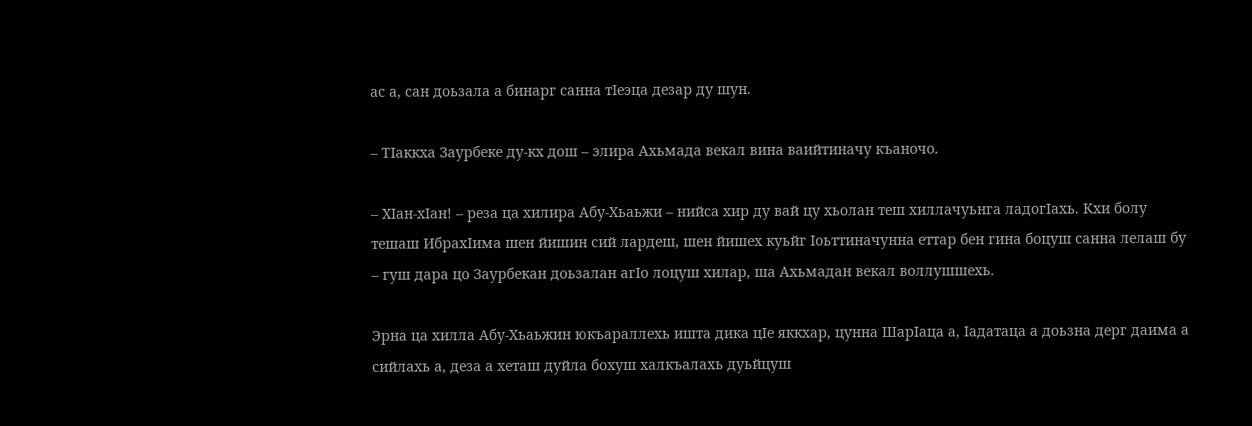ас а, сан доьзала а бинарг санна тIеэца дезар ду шун.

– ТIаккха Заурбеке ду-кх дош – элира Ахьмада векал вина ваийтиначу къаночо.

– ХIан-хIан! – реза ца хилира Абу-Хьаьжи – нийса хир ду вай цу хьолан теш хиллачуьнга ладогIахь. Кхи болу тешаш ИбрахIима шен йишин сий лардеш, шен йишех куьйг Iоьттиначунна еттар бен гина боцуш санна лелаш бу – гуш дара цо Заурбекан доьзалан агIо лоцуш хилар, ша Ахьмадан векал воллушшехь.

Эрна ца хилла Абу-Хьаьжин юкъараллехь ишта дика цIе яккхар, цунна ШарIаца а, Iадатаца а доьзна дерг даима а сийлахь а, деза а хеташ дуйла бохуш халкъалахь дуьйцуш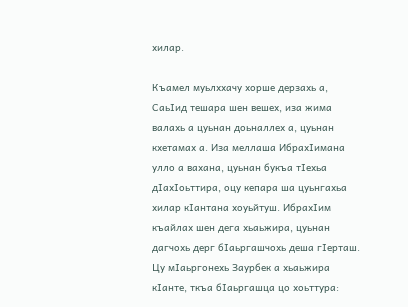хилар.

Къамел муьлххачу хорше дерзахь а, СаьIид тешара шен вешех, иза жима валахь а цуьнан доьналлех а, цуьнан кхетамах а. Иза меллаша ИбрахIимана улло а вахана, цуьнан букъа тIехьа дIахIоьттира, оцу кепара ша цуьнгахьа хилар кIантана хоуьйтуш. ИбрахIим къайлах шен дега хьаьжира, цуьнан дагчохь дерг бIаьргашчохь деша гIерташ. Цу мIаьргонехь Заурбек а хьаьжира кIанте, ткъа бIаьргашца цо хоьттура: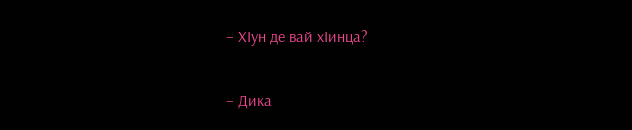– ХIун де вай хIинца?

– Дика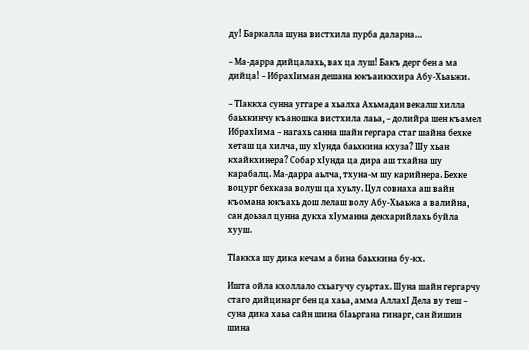ду! Баркалла шуна вистхила пурба даларна…

– Ма-дарра дийцалахь, вах ца луш! Бакъ дерг бен а ма дийца! – ИбрахIиман дешана юкъаиккхира Абу-Хьаьжи.

– ТIаккха сунна уггаре а хьалха Ахьмадан векалш хилла баьхкинчу къаношка вистхила лаьа, – долийра шен къамел ИбрахIима – нагахь санна шайн гергара стаг шайна бехке хеташ ца хилча, шу хIунда баьхкина кхуза? Шу хьан кхайкхинера? Собар хIунда ца дира аш тхайна шу карабалц. Ма-дарра аьлча, тхуна-м шу карийнера. Бехке воцург бехказа волуш ца хуьлу. Цул совнаха аш вайн къомана юкъахь дош лелаш волу Абу-Хьаьжа а валийна, сан доьзал цунна дукха хIуманна декхарийлахь буйла хууш.

ТIаккха шу дика кечам а бина баьхкина бу-кх.

Ишта ойла кхоллало схьагучу суьртах. Шуна шайн гергарчу стаго дийцинарг бен ца хаьа, амма АллахI Дела ву теш – суна дика хаьа сайн шина бIаьргана гинарг, сан йишин шина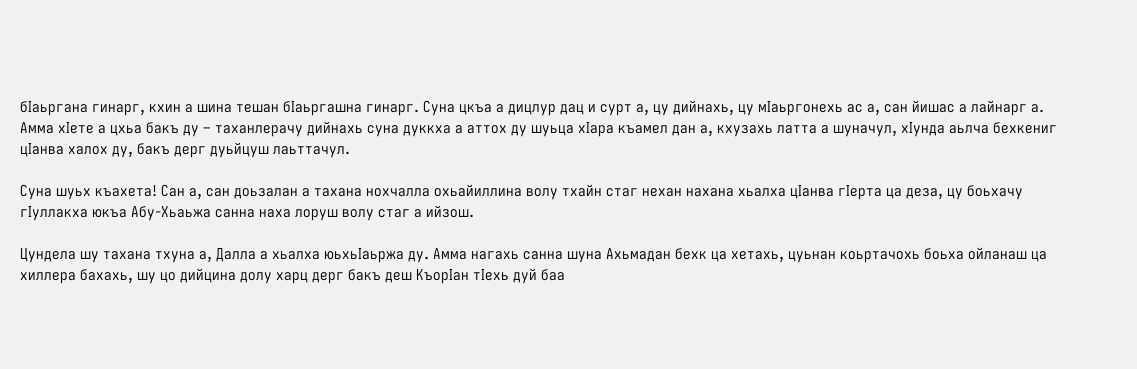бIаьргана гинарг, кхин а шина тешан бIаьргашна гинарг. Суна цкъа а дицлур дац и сурт а, цу дийнахь, цу мIаьргонехь ас а, сан йишас а лайнарг а. Амма хIете а цхьа бакъ ду – таханлерачу дийнахь суна дуккха а аттох ду шуьца хIара къамел дан а, кхузахь латта а шуначул, хIунда аьлча бехкениг цIанва халох ду, бакъ дерг дуьйцуш лаьттачул.

Суна шуьх къахета! Сан а, сан доьзалан а тахана нохчалла охьайиллина волу тхайн стаг нехан нахана хьалха цIанва гIерта ца деза, цу боьхачу гIуллакха юкъа Абу-Хьаьжа санна наха лоруш волу стаг а ийзош.

Цундела шу тахана тхуна а, Далла а хьалха юьхьIаьржа ду. Амма нагахь санна шуна Ахьмадан бехк ца хетахь, цуьнан коьртачохь боьха ойланаш ца хиллера бахахь, шу цо дийцина долу харц дерг бакъ деш КъорIан тIехь дуй баа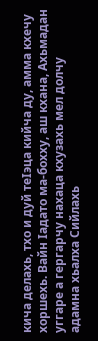кича делахь, тхо и дуй теIэца кийча ду, амма кхечу хоршехь. Вайн Iадато ма-бохху, аш кхана, Ахьмадан уггаре а гергарчу нахаца кхузахь мел долчу адамна хьалха Сийлахь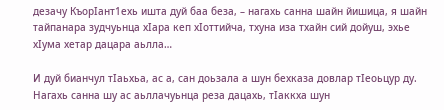дезачу КъорIант1ехь ишта дуй баа беза, – нагахь санна шайн йишица, я шайн тайпанара зудчуьнца хIара кеп хIоттийча, тхуна иза тхайн сий дойуш, эхье хIума хетар дацара аьлла…

И дуй бианчул тIаьхьа, ас а, сан доьзала а шун бехказа довлар тIеоьцур ду. Нагахь санна шу ас аьллачуьнца реза дацахь, тIаккха шун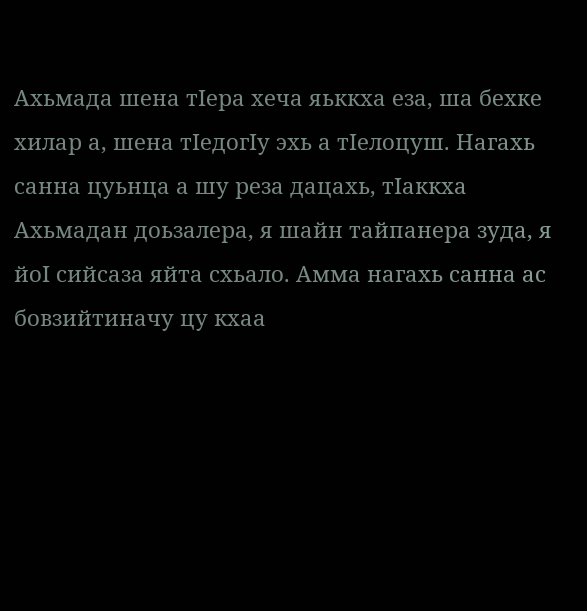Ахьмада шена тIера хеча яьккха еза, ша бехке хилар а, шена тIедогIу эхь а тIелоцуш. Нагахь санна цуьнца а шу реза дацахь, тIаккха Ахьмадан доьзалера, я шайн тайпанера зуда, я йоI сийсаза яйта схьало. Амма нагахь санна ас бовзийтиначу цу кхаа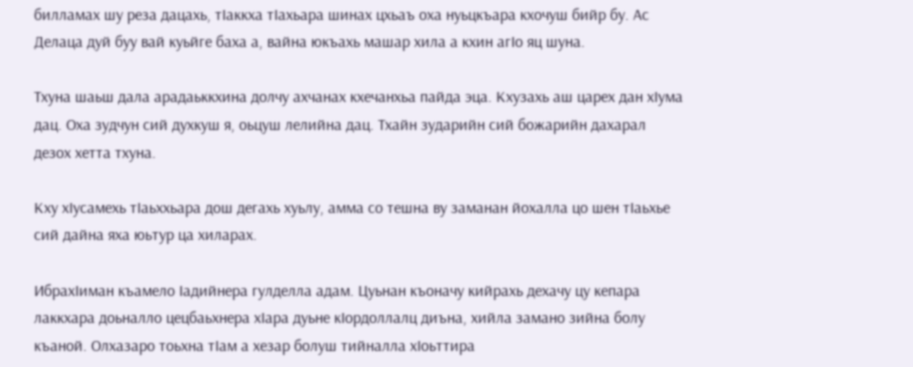билламах шу реза дацахь, тIаккха тIахьара шинах цхьаъ оха нуьцкъара кхочуш бийр бу. Ас Делаца дуй буу вай куьйге баха а, вайна юкъахь машар хила а кхин агIо яц шуна.

Тхуна шаьш дала арадаьккхина долчу ахчанах кхечанхьа пайда эца. Кхузахь аш царех дан хIума дац. Оха зудчун сий духкуш я, оьцуш лелийна дац. Тхайн зударийн сий божарийн дахарал дезох хетта тхуна.

Кху хIусамехь тIаьххьара дош дегахь хуьлу, амма со тешна ву заманан йохалла цо шен тIаьхье сий дайна яха юьтур ца хиларах.

ИбрахIиман къамело Iадийнера гулделла адам. Цуьнан къоначу кийрахь дехачу цу кепара лаккхара доьналло цецбаьхнера хIара дуьне кIордоллалц диъна, хийла замано зийна болу къаной. Олхазаро тоьхна тIам а хезар болуш тийналла хIоьттира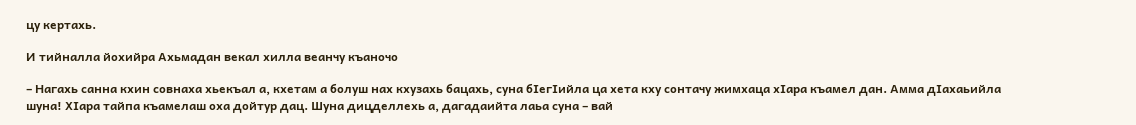цу кертахь.

И тийналла йохийра Ахьмадан векал хилла веанчу къаночо

– Нагахь санна кхин совнаха хьекъал а, кхетам а болуш нах кхузахь бацахь, суна бIегIийла ца хета кху сонтачу жимхаца хIара къамел дан. Амма дIахаьийла шуна! ХIара тайпа къамелаш оха дойтур дац. Шуна дицделлехь а, дагадаийта лаьа суна – вай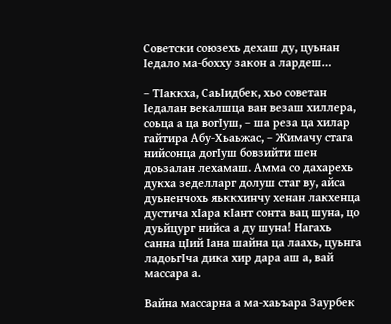Советски союзехь дехаш ду, цуьнан Iедало ма-бохху закон а лардеш…

– ТIаккха, СаьIидбек, хьо советан Iедалан векалшца ван везаш хиллера, соьца а ца вогIуш, – ша реза ца хилар гайтира Абу-Хьаьжас, – Жимачу стага нийсонца догIуш бовзийти шен доьзалан лехамаш. Амма со дахарехь дукха зеделларг долуш стаг ву, айса дуьненчохь яьккхинчу хенан лакхенца дустича хIара кIант сонта вац шуна, цо дуьйцург нийса а ду шуна! Нагахь санна цIий Iана шайна ца лаахь, цуьнга ладоьгIча дика хир дара аш а, вай массара а.

Вайна массарна а ма-хаьъара Заурбек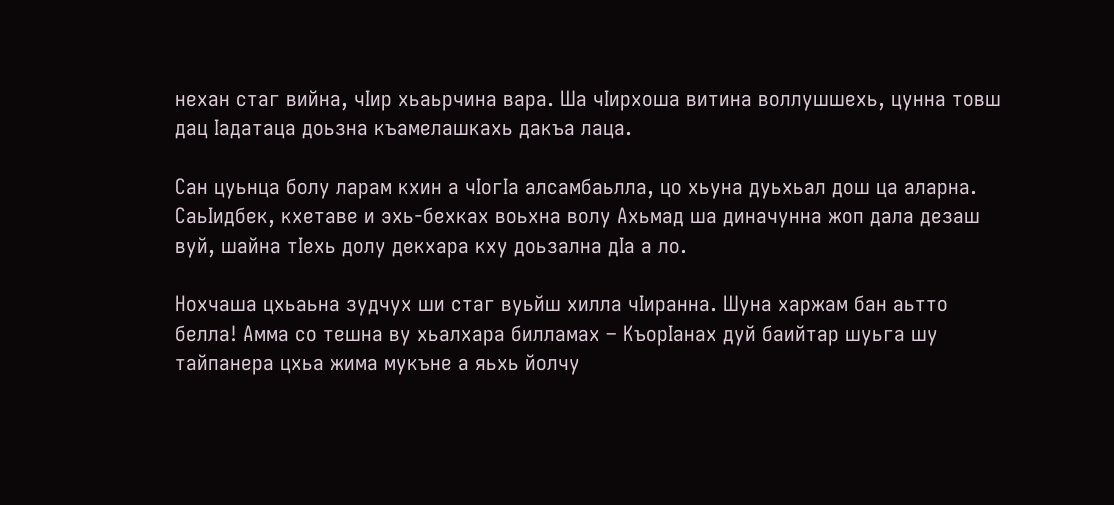нехан стаг вийна, чIир хьаьрчина вара. Ша чIирхоша витина воллушшехь, цунна товш дац Iадатаца доьзна къамелашкахь дакъа лаца.

Сан цуьнца болу ларам кхин а чIогIа алсамбаьлла, цо хьуна дуьхьал дош ца аларна. СаьIидбек, кхетаве и эхь-бехках воьхна волу Ахьмад ша диначунна жоп дала дезаш вуй, шайна тIехь долу декхара кху доьзална дIа а ло.

Нохчаша цхьаьна зудчух ши стаг вуьйш хилла чIиранна. Шуна харжам бан аьтто белла! Амма со тешна ву хьалхара билламах – КъорIанах дуй баийтар шуьга шу тайпанера цхьа жима мукъне а яьхь йолчу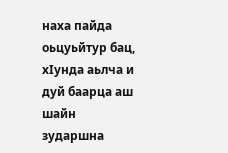наха пайда оьцуьйтур бац, хIунда аьлча и дуй баарца аш шайн зударшна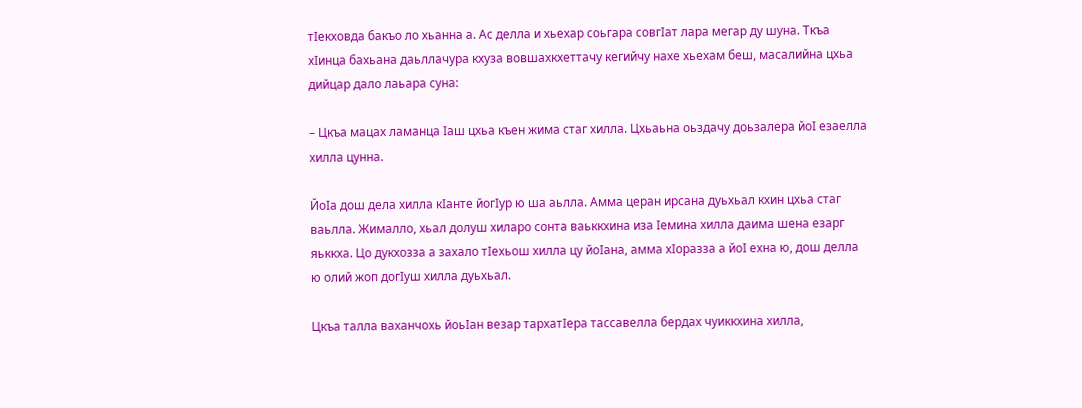тIекховда бакъо ло хьанна а. Ас делла и хьехар соьгара совгIат лара мегар ду шуна. Ткъа хIинца бахьана даьллачура кхуза вовшахкхеттачу кегийчу нахе хьехам беш, масалийна цхьа дийцар дало лаьара суна:

– Цкъа мацах ламанца Iаш цхьа къен жима стаг хилла. Цхьаьна оьздачу доьзалера йоI езаелла хилла цунна.

ЙоIа дош дела хилла кIанте йогIур ю ша аьлла. Амма церан ирсана дуьхьал кхин цхьа стаг ваьлла. Жималло, хьал долуш хиларо сонта ваьккхина иза Iемина хилла даима шена езарг яьккха. Цо дукхозза а захало тIехьош хилла цу йоIана, амма хIоразза а йоI ехна ю, дош делла ю олий жоп догIуш хилла дуьхьал.

Цкъа талла ваханчохь йоьIан везар тархатIера тассавелла бердах чуиккхина хилла,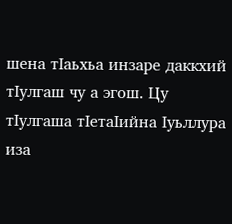шена тIаьхьа инзаре даккхий тIулгаш чу а эгош. Цу тIулгаша тIетаIийна Iуьллура иза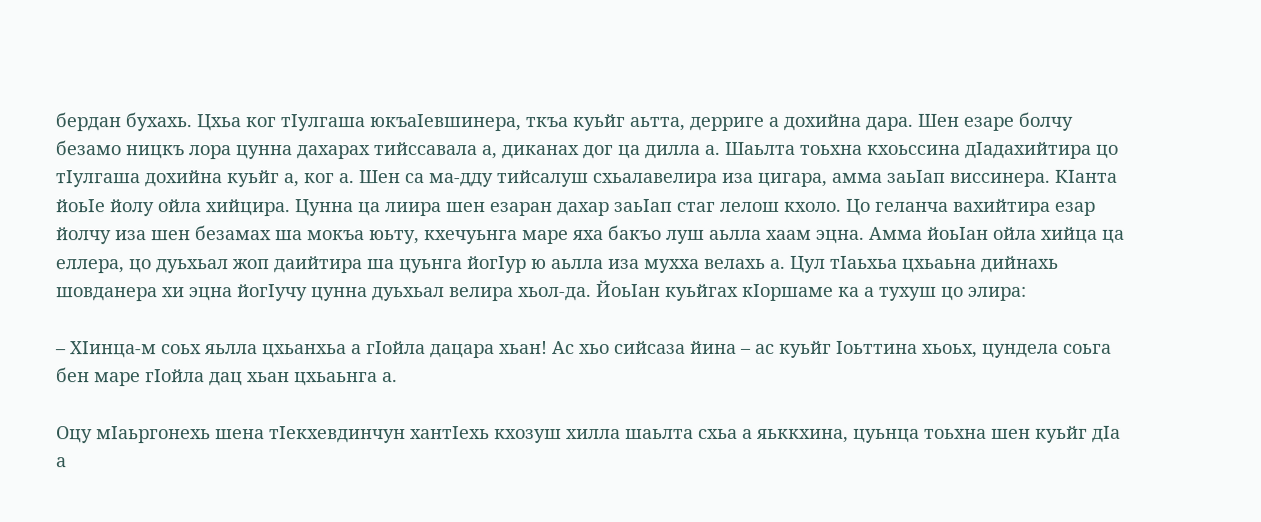бердан бухахь. Цхьа ког тIулгаша юкъаIевшинера, ткъа куьйг аьтта, дерриге а дохийна дара. Шен езаре болчу безамо ницкъ лора цунна дахарах тийссавала а, диканах дог ца дилла а. Шаьлта тоьхна кхоьссина дIадахийтира цо тIулгаша дохийна куьйг а, ког а. Шен са ма-дду тийсалуш схьалавелира иза цигара, амма заьIап виссинера. КIанта йоьIе йолу ойла хийцира. Цунна ца лиира шен езаран дахар заьIап стаг лелош кхоло. Цо геланча вахийтира езар йолчу иза шен безамах ша мокъа юьту, кхечуьнга маре яха бакъо луш аьлла хаам эцна. Амма йоьIан ойла хийца ца еллера, цо дуьхьал жоп даийтира ша цуьнга йогIур ю аьлла иза мухха велахь а. Цул тIаьхьа цхьаьна дийнахь шовданера хи эцна йогIучу цунна дуьхьал велира хьол-да. ЙоьIан куьйгах кIоршаме ка а тухуш цо элира:

– ХIинца-м соьх яьлла цхьанхьа а гIойла дацара хьан! Ас хьо сийсаза йина – ас куьйг Iоьттина хьоьх, цундела соьга бен маре гIойла дац хьан цхьаьнга а.

Оцу мIаьргонехь шена тIекхевдинчун хантIехь кхозуш хилла шаьлта схьа а яьккхина, цуьнца тоьхна шен куьйг дIа а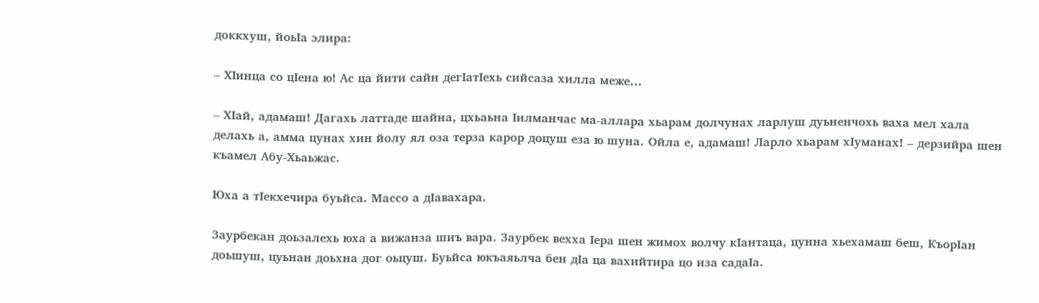доккхуш, йоьIа элира:

– ХIинца со цIена ю! Ас ца йити сайн дегIатIехь сийсаза хилла меже…

– ХIай, адамаш! Дагахь латтаде шайна, цхьаьна Iилманчас ма-аллара хьарам долчунах ларлуш дуьненчохь ваха мел хала делахь а, амма цунах хин йолу ял оза терза карор доцуш еза ю шуна. Ойла е, адамаш! Ларло хьарам хIуманах! – дерзийра шен къамел Абу-Хьаьжас.

Юха а тIекхечира буьйса. Массо а дIавахара.

Заурбекан доьзалехь юха а вижанза шиъ вара. Заурбек вехха Iера шен жимох волчу кIантаца, цунна хьехамаш беш, КъорIан доьшуш, цуьнан доьхна дог оьцуш. Буьйса юкъаяьлча бен дIа ца вахийтира цо иза садаIа.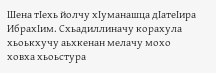Шена тIехь йолчу хIуманашца дIатеIира ИбрахIим. Схьадиллиначу корахула хьоькхучу аьхкенан мелачу мохо ховха хьоьстура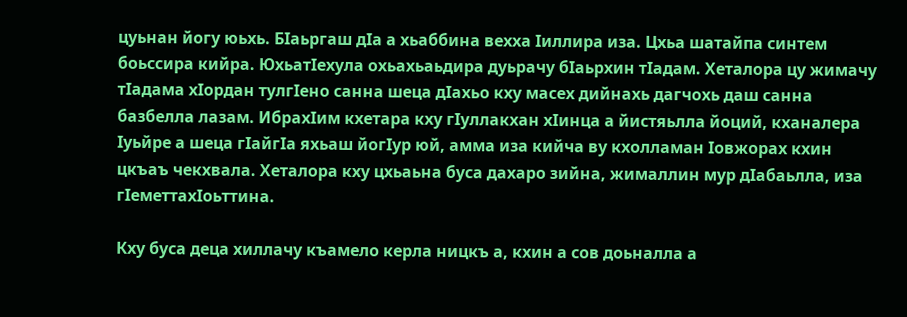цуьнан йогу юьхь. БIаьргаш дIа а хьаббина вехха Iиллира иза. Цхьа шатайпа синтем боьссира кийра. ЮхьатIехула охьахьаьдира дуьрачу бIаьрхин тIадам. Хеталора цу жимачу тIадама хIордан тулгIено санна шеца дIахьо кху масех дийнахь дагчохь даш санна базбелла лазам. ИбрахIим кхетара кху гIуллакхан хIинца а йистяьлла йоций, кханалера Iуьйре а шеца гIайгIа яхьаш йогIур юй, амма иза кийча ву кхолламан Iовжорах кхин цкъаъ чекхвала. Хеталора кху цхьаьна буса дахаро зийна, жималлин мур дIабаьлла, иза гIеметтахIоьттина.

Кху буса деца хиллачу къамело керла ницкъ а, кхин а сов доьналла а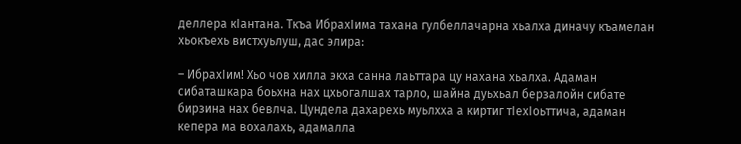деллера кIантана. Ткъа ИбрахIима тахана гулбеллачарна хьалха диначу къамелан хьокъехь вистхуьлуш, дас элира:

– ИбрахIим! Хьо чов хилла экха санна лаьттара цу нахана хьалха. Адаман сибаташкара боьхна нах цхьогалшах тарло, шайна дуьхьал берзалойн сибате бирзина нах бевлча. Цундела дахарехь муьлхха а киртиг тIехIоьттича, адаман кепера ма вохалахь, адамалла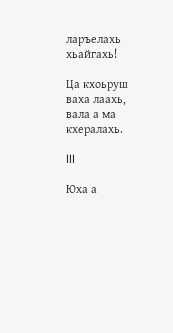ларъелахь хьайгахь!

Ца кхоьруш ваха лаахь, вала а ма кхералахь.

III

Юха а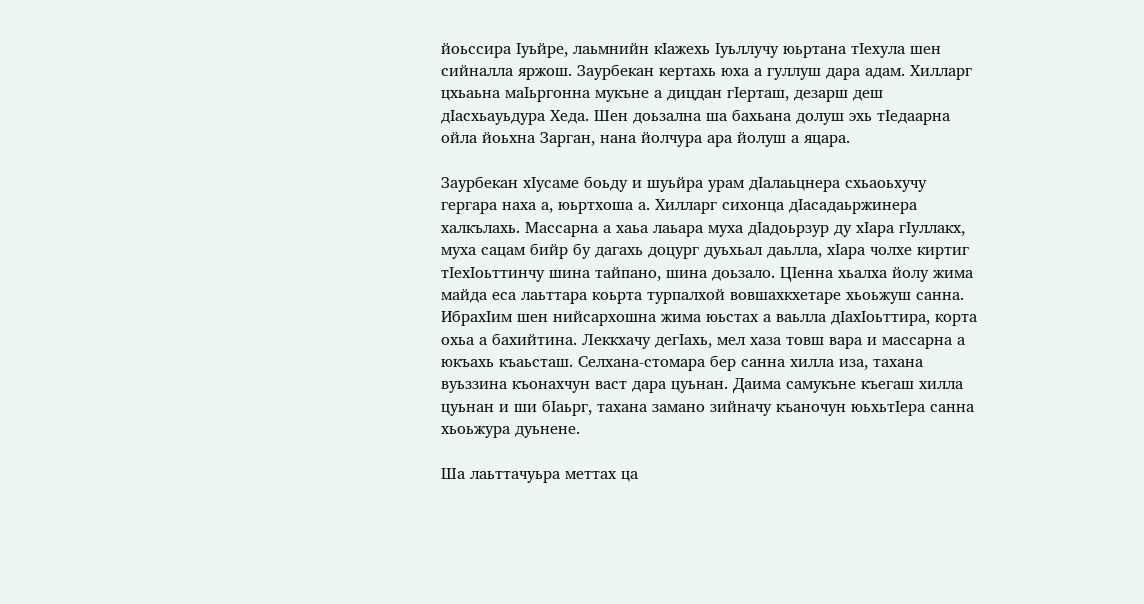йоьссира Iуьйре, лаьмнийн кIажехь Iуьллучу юьртана тIехула шен сийналла яржош. Заурбекан кертахь юха а гуллуш дара адам. Хилларг цхьаьна маIьргонна мукъне а дицдан гIерташ, дезарш деш дIасхьауьдура Хеда. Шен доьзална ша бахьана долуш эхь тIедаарна ойла йоьхна Зарган, нана йолчура ара йолуш а яцара.

Заурбекан хIусаме боьду и шуьйра урам дIалаьцнера схьаоьхучу гергара наха а, юьртхоша а. Хилларг сихонца дIасадаьржинера халкълахь. Массарна а хаьа лаьара муха дIадоьрзур ду хIара гIуллакх, муха сацам бийр бу дагахь доцург дуьхьал даьлла, хIара чолхе киртиг тIехIоьттинчу шина тайпано, шина доьзало. ЦIенна хьалха йолу жима майда еса лаьттара коьрта турпалхой вовшахкхетаре хьоьжуш санна. ИбрахIим шен нийсархошна жима юьстах а ваьлла дIахIоьттира, корта охьа а бахийтина. Леккхачу дегIахь, мел хаза товш вара и массарна а юкъахь къаьсташ. Селхана-стомара бер санна хилла иза, тахана вуьззина къонахчун васт дара цуьнан. Даима самукъне къегаш хилла цуьнан и ши бIаьрг, тахана замано зийначу къаночун юьхьтIера санна хьоьжура дуьнене.

Ша лаьттачуьра меттах ца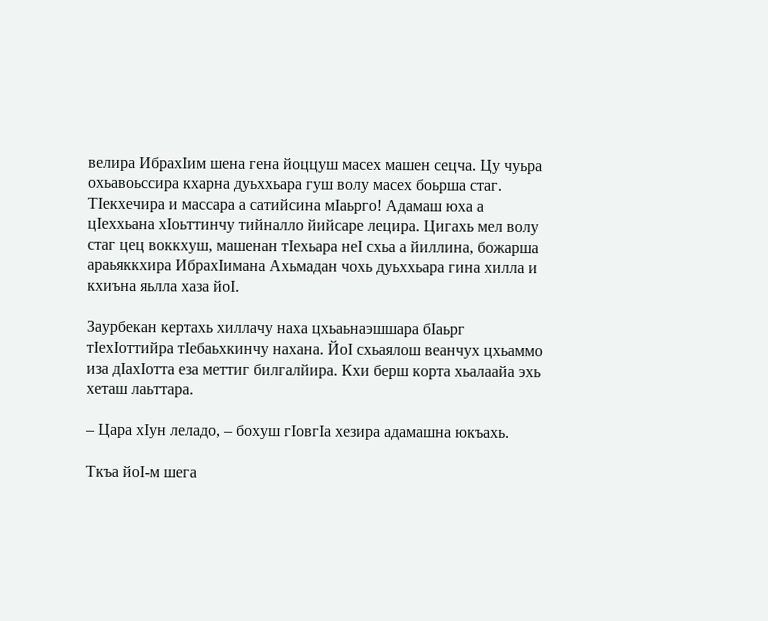велира ИбрахIим шена гена йоццуш масех машен сецча. Цу чуьра охьавоьссира кхарна дуьххьара гуш волу масех боьрша стаг. ТIекхечира и массара а сатийсина мIаьрго! Адамаш юха а цIеххьана хIоьттинчу тийналло йийсаре лецира. Цигахь мел волу стаг цец воккхуш, машенан тIехьара неI схьа а йиллина, божарша араьяккхира ИбрахIимана Ахьмадан чохь дуьххьара гина хилла и кхиъна яьлла хаза йоI.

Заурбекан кертахь хиллачу наха цхьаьнаэшшара бIаьрг тIехIоттийра тIебаьхкинчу нахана. ЙоI схьаялош веанчух цхьаммо иза дIахIотта еза меттиг билгалйира. Кхи берш корта хьалаайа эхь хеташ лаьттара.

– Цара хIун леладо, – бохуш гIовгIа хезира адамашна юкъахь.

Ткъа йоI-м шега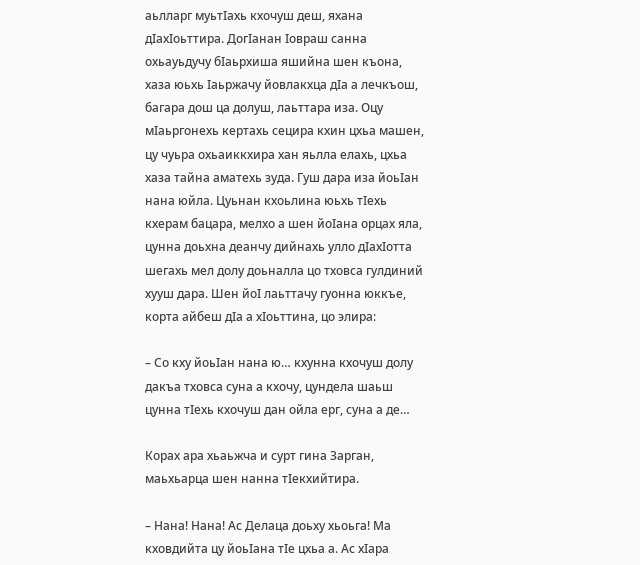аьлларг муьтIахь кхочуш деш, яхана дIахIоьттира. ДогIанан Iовраш санна охьауьдучу бIаьрхиша яшийна шен къона, хаза юьхь Iаьржачу йовлакхца дIа а лечкъош, багара дош ца долуш, лаьттара иза. Оцу мIаьргонехь кертахь сецира кхин цхьа машен, цу чуьра охьаиккхира хан яьлла елахь, цхьа хаза тайна аматехь зуда. Гуш дара иза йоьIан нана юйла. Цуьнан кхоьлина юьхь тIехь кхерам бацара, мелхо а шен йоIана орцах яла, цунна доьхна деанчу дийнахь улло дIахIотта шегахь мел долу доьналла цо тховса гулдиний хууш дара. Шен йоI лаьттачу гуонна юккъе, корта айбеш дIа а хIоьттина, цо элира:

– Со кху йоьIан нана ю… кхунна кхочуш долу дакъа тховса суна а кхочу, цундела шаьш цунна тIехь кхочуш дан ойла ерг, суна а де…

Корах ара хьаьжча и сурт гина Зарган, маьхьарца шен нанна тIекхийтира.

– Нана! Нана! Ас Делаца доьху хьоьга! Ма кховдийта цу йоьIана тIе цхьа а. Ас хIара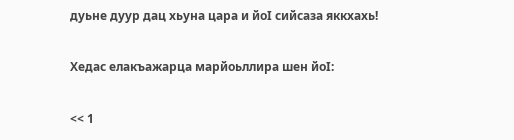дуьне дуур дац хьуна цара и йоI сийсаза яккхахь!

Хедас елакъажарца марйоьллира шен йоI:

<< 1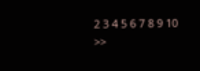2 3 4 5 6 7 8 9 10 >>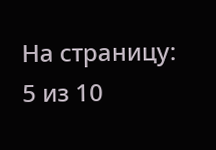На страницу:
5 из 10